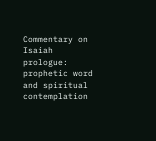Commentary on Isaiah prologue: prophetic word and spiritual contemplation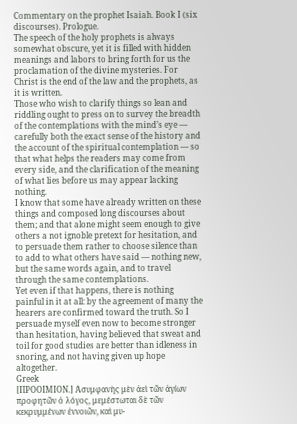Commentary on the prophet Isaiah. Book I (six discourses). Prologue.
The speech of the holy prophets is always somewhat obscure, yet it is filled with hidden meanings and labors to bring forth for us the proclamation of the divine mysteries. For Christ is the end of the law and the prophets, as it is written.
Those who wish to clarify things so lean and riddling ought to press on to survey the breadth of the contemplations with the mind’s eye — carefully both the exact sense of the history and the account of the spiritual contemplation — so that what helps the readers may come from every side, and the clarification of the meaning of what lies before us may appear lacking nothing.
I know that some have already written on these things and composed long discourses about them; and that alone might seem enough to give others a not ignoble pretext for hesitation, and to persuade them rather to choose silence than to add to what others have said — nothing new, but the same words again, and to travel through the same contemplations.
Yet even if that happens, there is nothing painful in it at all: by the agreement of many the hearers are confirmed toward the truth. So I persuade myself even now to become stronger than hesitation, having believed that sweat and toil for good studies are better than idleness in snoring, and not having given up hope altogether.
Greek
[ΠΡΟΟΙΜΙΟΝ.] Ἀσυμφανὴς μὲν ἀεὶ τῶν ἁγίων προφητῶν ὁ λόγος, μεμέστωται δὲ τῶν κεκρυμμένων ἐννοιῶν, καὶ μυ-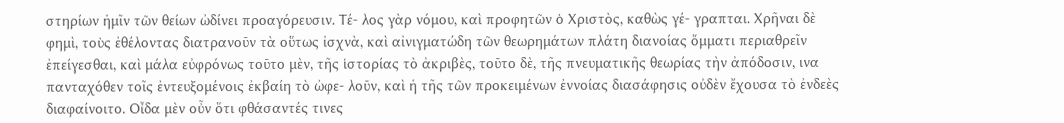στηρίων ἡμῖν τῶν θείων ὠδίνει προαγόρευσιν. Τέ- λος γὰρ νόμου, καὶ προφητῶν ὁ Χριστὸς, καθὼς γέ- γραπται. Χρῆναι δὲ φημὶ, τοὺς ἐθέλοντας διατρανοῦν τὰ οὕτως ἰσχνὰ, καὶ αἰνιγματώδη τῶν θεωρημάτων πλάτη διανοίας ὄμματι περιαθρεῖν ἐπείγεσθαι, καὶ μάλα εὐφρόνως τοῦτο μὲν, τῆς ἱστορίας τὸ ἀκριβὲς, τοῦτο δὲ, τῆς πνευματικῆς θεωρίας τὴν ἀπόδοσιν, ινα πανταχόθεν τοῖς ἐντευξομένοις ἐκβαίη τὸ ὠφε- λοῦν, καὶ ἡ τῆς τῶν προκειμένων ἐννοίας διασάφησις οὐδὲν ἔχουσα τὸ ἐνδεὲς διαφαίνοιτο. Οἶδα μὲν οὖν ὅτι φθάσαντές τινες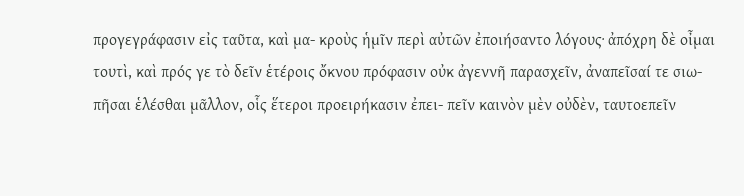προγεγράφασιν εἰς ταῦτα, καὶ μα- κροὺς ἡμῖν περὶ αὐτῶν ἐποιήσαντο λόγους· ἀπόχρη δὲ οἶμαι τουτὶ, καὶ πρός γε τὸ δεῖν ἑτέροις ὄκνου πρόφασιν οὐκ ἀγεννῆ παρασχεῖν, ἀναπεῖσαί τε σιω- πῆσαι ἑλέσθαι μᾶλλον, οἷς ἕτεροι προειρήκασιν ἐπει- πεῖν καινὸν μὲν οὐδὲν, ταυτοεπεῖν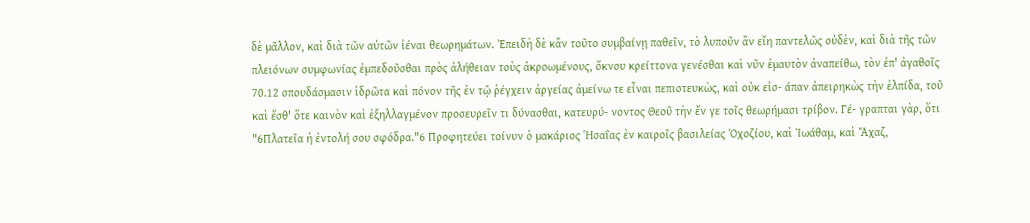δὲ μᾶλλον, καὶ διὰ τῶν αὐτῶν ἰέναι θεωρημάτων. Ἐπειδὴ δὲ κἂν τοῦτο συμβαίνῃ παθεῖν, τὸ λυποῦν ἂν εἴη παντελῶς οὐδὲν, καὶ διὰ τῆς τῶν πλειόνων συμφωνίας ἐμπεδοῦσθαι πρὸς ἀλήθειαν τοὺς ἀκροωμένους, ὄκνου κρείττονα γενέσθαι καὶ νῦν ἐμαυτὸν ἀναπείθω, τὸν ἐπ' ἀγαθοῖς 70.12 σπουδάσμασιν ἱδρῶτα καὶ πόνον τῆς ἐν τῷ ῥέγχειν ἀργείας ἀμείνω τε εἶναι πεπιστευκὼς, καὶ οὐκ εἰσ- άπαν ἀπειρηκὼς τὴν ἐλπίδα, τοῦ καὶ ἔσθ' ὅτε καινὸν καὶ ἐξηλλαγμένον προσευρεῖν τι δύνασθαι, κατευρύ- νοντος Θεοῦ τὴν ἔν γε τοῖς θεωρήμασι τρίβον. Γέ- γραπται γὰρ, ὅτι "6Πλατεῖα ἡ ἐντολή σου σφόδρα."6 Προφητεύει τοίνυν ὁ μακάριος Ἡσαΐας ἐν καιροῖς βασιλείας Ὀχοζίου, καὶ Ἰωάθαμ, καὶ Ἄχαζ,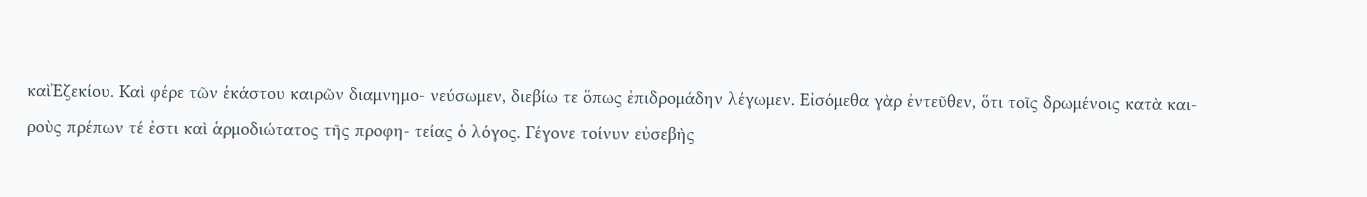καὶἘζεκίου. Καὶ φέρε τῶν ἑκάστου καιρῶν διαμνημο- νεύσωμεν, διεβίω τε ὅπως ἐπιδρομάδην λέγωμεν. Εἰσόμεθα γὰρ ἐντεῦθεν, ὅτι τοῖς δρωμένοις κατὰ και- ροὺς πρέπων τέ ἐστι καὶ ἁρμοδιώτατος τῆς προφη- τείας ὁ λόγος. Γέγονε τοίνυν εὐσεβὴς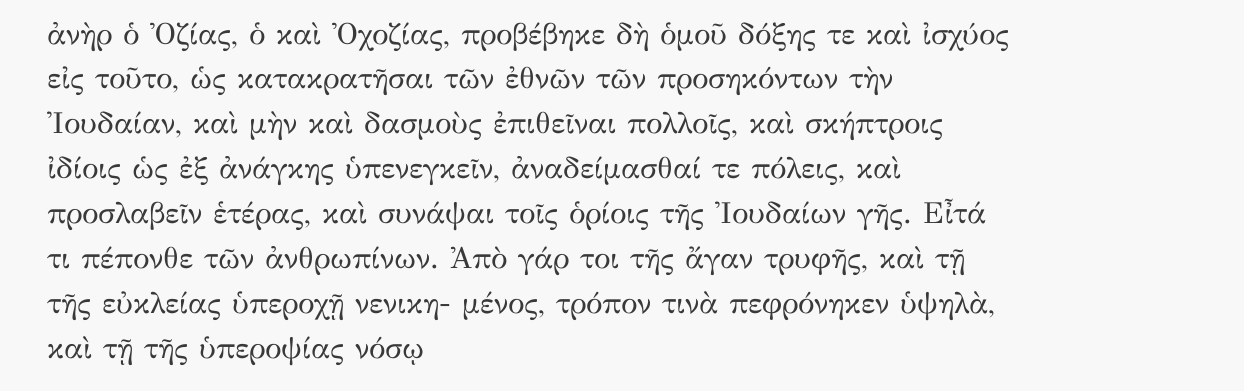ἀνὴρ ὁ Ὀζίας, ὁ καὶ Ὀχοζίας, προβέβηκε δὴ ὁμοῦ δόξης τε καὶ ἰσχύος εἰς τοῦτο, ὡς κατακρατῆσαι τῶν ἐθνῶν τῶν προσηκόντων τὴν Ἰουδαίαν, καὶ μὴν καὶ δασμοὺς ἐπιθεῖναι πολλοῖς, καὶ σκήπτροις ἰδίοις ὡς ἐξ ἀνάγκης ὑπενεγκεῖν, ἀναδείμασθαί τε πόλεις, καὶ προσλαβεῖν ἑτέρας, καὶ συνάψαι τοῖς ὁρίοις τῆς Ἰουδαίων γῆς. Εἶτά τι πέπονθε τῶν ἀνθρωπίνων. Ἀπὸ γάρ τοι τῆς ἄγαν τρυφῆς, καὶ τῇ τῆς εὐκλείας ὑπεροχῇ νενικη- μένος, τρόπον τινὰ πεφρόνηκεν ὑψηλὰ, καὶ τῇ τῆς ὑπεροψίας νόσῳ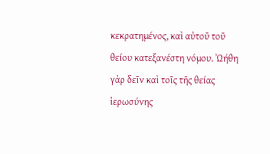κεκρατημένος, καὶ αὐτοῦ τοῦ θείου κατεξανέστη νόμου. Ὠήθη γὰρ δεῖν καὶ τοῖς τῆς θείας ἱερωσύνης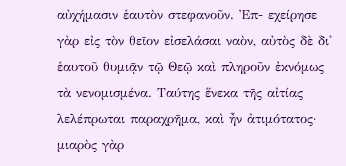αὐχήμασιν ἑαυτὸν στεφανοῦν. Ἐπ- εχείρησε γὰρ εἰς τὸν θεῖον εἰσελάσαι ναὸν, αὐτὸς δὲ δι' ἑαυτοῦ θυμιᾷν τῷ Θεῷ καὶ πληροῦν ἐκνόμως τὰ νενομισμένα. Ταύτης ἕνεκα τῆς αἰτίας λελέπρωται παραχρῆμα, καὶ ἦν ἀτιμότατος· μιαρὸς γὰρ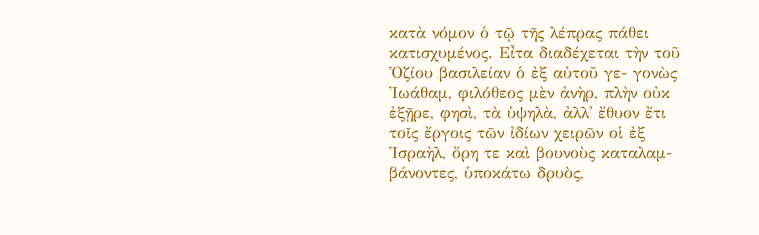κατὰ νόμον ὁ τῷ τῆς λέπρας πάθει κατισχυμένος. Εἶτα διαδέχεται τὴν τοῦ Ὀζίου βασιλείαν ὁ ἐξ αὐτοῦ γε- γονὼς Ἰωάθαμ, φιλόθεος μὲν ἀνὴρ, πλὴν οὐκ ἐξῇρε, φησὶ, τὰ ὑψηλὰ, ἀλλ' ἔθυον ἔτι τοῖς ἔργοις τῶν ἰδίων χειρῶν οἱ ἐξ Ἰσραὴλ, ὄρη τε καὶ βουνοὺς καταλαμ- βάνοντες, ὑποκάτω δρυὸς,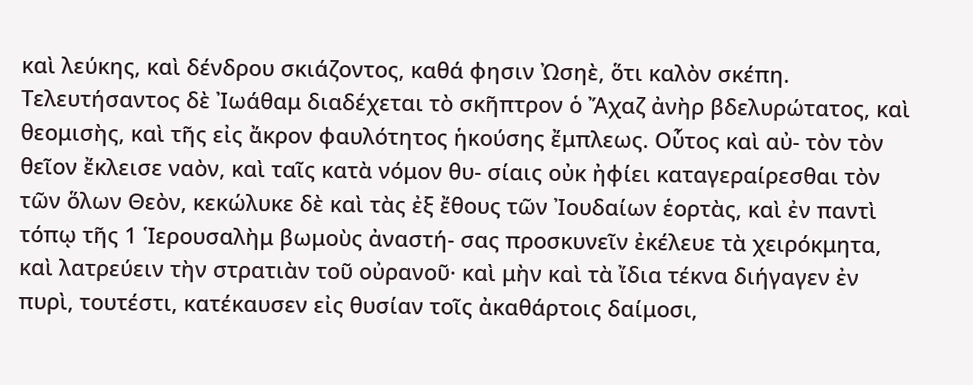καὶ λεύκης, καὶ δένδρου σκιάζοντος, καθά φησιν Ὠσηὲ, ὅτι καλὸν σκέπη. Τελευτήσαντος δὲ Ἰωάθαμ διαδέχεται τὸ σκῆπτρον ὁ Ἄχαζ ἀνὴρ βδελυρώτατος, καὶ θεομισὴς, καὶ τῆς εἰς ἄκρον φαυλότητος ἡκούσης ἔμπλεως. Οὗτος καὶ αὐ- τὸν τὸν θεῖον ἔκλεισε ναὸν, καὶ ταῖς κατὰ νόμον θυ- σίαις οὐκ ἠφίει καταγεραίρεσθαι τὸν τῶν ὅλων Θεὸν, κεκώλυκε δὲ καὶ τὰς ἐξ ἔθους τῶν Ἰουδαίων ἑορτὰς, καὶ ἐν παντὶ τόπῳ τῆς 1 Ἱερουσαλὴμ βωμοὺς ἀναστή- σας προσκυνεῖν ἐκέλευε τὰ χειρόκμητα, καὶ λατρεύειν τὴν στρατιὰν τοῦ οὐρανοῦ· καὶ μὴν καὶ τὰ ἴδια τέκνα διήγαγεν ἐν πυρὶ, τουτέστι, κατέκαυσεν εἰς θυσίαν τοῖς ἀκαθάρτοις δαίμοσι,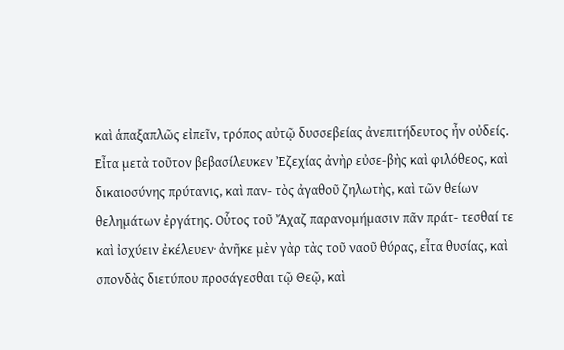καὶ ἁπαξαπλῶς εἰπεῖν, τρόπος αὐτῷ δυσσεβείας ἀνεπιτήδευτος ἦν οὐδείς. Εἶτα μετὰ τοῦτον βεβασίλευκεν Ἐζεχίας ἀνὴρ εὐσε-βὴς καὶ φιλόθεος, καὶ δικαιοσύνης πρύτανις, καὶ παν- τὸς ἀγαθοῦ ζηλωτὴς, καὶ τῶν θείων θελημάτων ἐργάτης. Οὗτος τοῦ Ἄχαζ παρανομήμασιν πᾶν πράτ- τεσθαί τε καὶ ἰσχύειν ἐκέλευεν· ἀνῆκε μὲν γὰρ τὰς τοῦ ναοῦ θύρας, εἶτα θυσίας, καὶ σπονδὰς διετύπου προσάγεσθαι τῷ Θεῷ, καὶ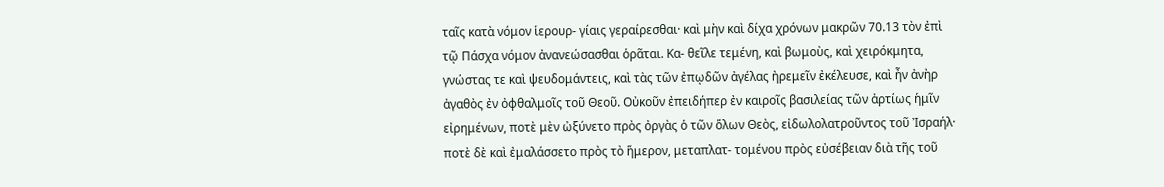ταῖς κατὰ νόμον ἱερουρ- γίαις γεραίρεσθαι· καὶ μὴν καὶ δίχα χρόνων μακρῶν 70.13 τὸν ἐπὶ τῷ Πάσχα νόμον ἀνανεώσασθαι ὁρᾶται. Κα- θεῖλε τεμένη, καὶ βωμοὺς, καὶ χειρόκμητα, γνώστας τε καὶ ψευδομάντεις, καὶ τὰς τῶν ἐπῳδῶν ἀγέλας ἠρεμεῖν ἐκέλευσε, καὶ ἦν ἀνὴρ ἀγαθὸς ἐν ὀφθαλμοῖς τοῦ Θεοῦ. Οὐκοῦν ἐπειδήπερ ἐν καιροῖς βασιλείας τῶν ἀρτίως ἡμῖν εἰρημένων, ποτὲ μὲν ὠξύνετο πρὸς ὀργὰς ὁ τῶν ὅλων Θεὸς, εἰδωλολατροῦντος τοῦ Ἰσραήλ· ποτὲ δὲ καὶ ἐμαλάσσετο πρὸς τὸ ἥμερον, μεταπλατ- τομένου πρὸς εὐσέβειαν διὰ τῆς τοῦ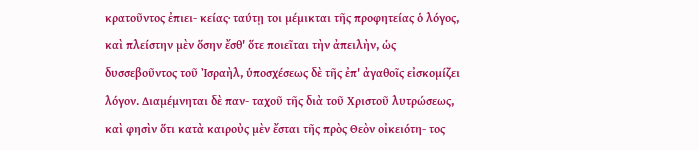κρατοῦντος ἐπιει- κείας· ταύτῃ τοι μέμικται τῆς προφητείας ὁ λόγος, καὶ πλείστην μὲν ὅσην ἔσθ' ὅτε ποιεῖται τὴν ἀπειλὴν, ὡς δυσσεβοῦντος τοῦ Ἰσραὴλ, ὑποσχέσεως δὲ τῆς ἐπ' ἀγαθοῖς εἰσκομίζει λόγον. ∆ιαμέμνηται δὲ παν- ταχοῦ τῆς διὰ τοῦ Χριστοῦ λυτρώσεως, καὶ φησὶν ὅτι κατὰ καιροὺς μὲν ἔσται τῆς πρὸς Θεὸν οἰκειότη- τος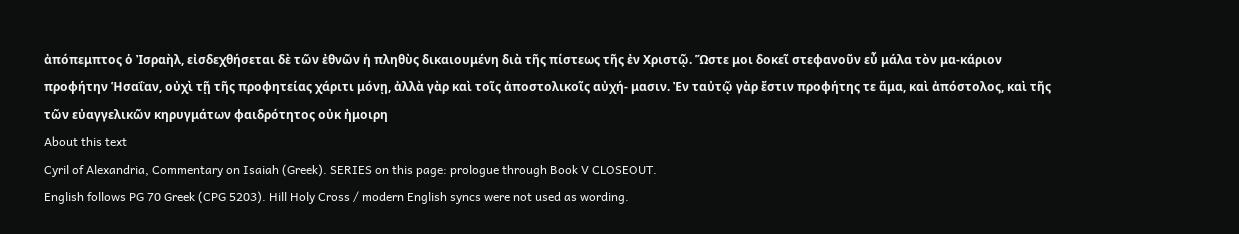ἀπόπεμπτος ὁ Ἰσραὴλ, εἰσδεχθήσεται δὲ τῶν ἐθνῶν ἡ πληθὺς δικαιουμένη διὰ τῆς πίστεως τῆς ἐν Χριστῷ. Ὥστε μοι δοκεῖ στεφανοῦν εὖ μάλα τὸν μα-κάριον προφήτην Ἡσαΐαν, οὐχὶ τῇ τῆς προφητείας χάριτι μόνῃ, ἀλλὰ γὰρ καὶ τοῖς ἀποστολικοῖς αὐχή- μασιν. Ἐν ταὐτῷ γὰρ ἔστιν προφήτης τε ἅμα, καὶ ἀπόστολος, καὶ τῆς τῶν εὐαγγελικῶν κηρυγμάτων φαιδρότητος οὐκ ἠμοιρη
About this text
Cyril of Alexandria, Commentary on Isaiah (Greek). SERIES on this page: prologue through Book V CLOSEOUT.
English follows PG 70 Greek (CPG 5203). Hill Holy Cross / modern English syncs were not used as wording.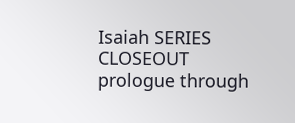Isaiah SERIES CLOSEOUT prologue through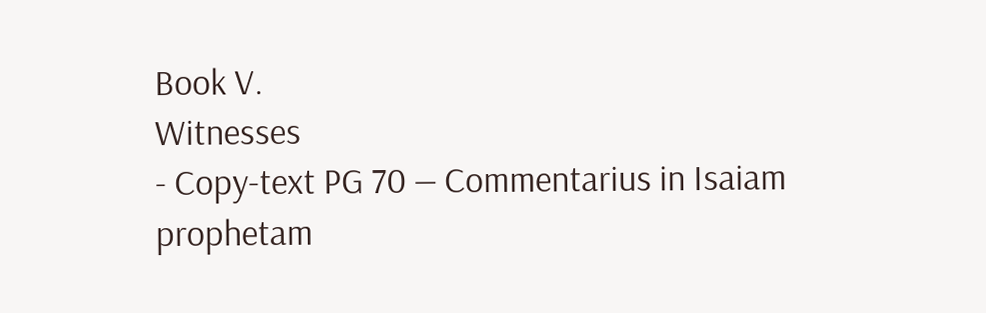Book V.
Witnesses
- Copy-text PG 70 — Commentarius in Isaiam prophetam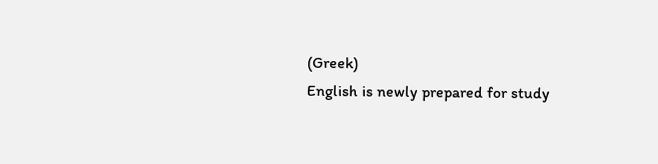(Greek)
English is newly prepared for study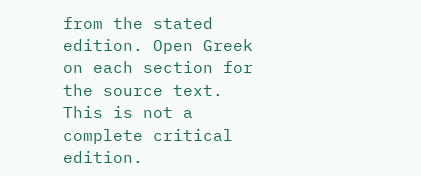from the stated edition. Open Greek on each section for the source text. This is not a complete critical edition.